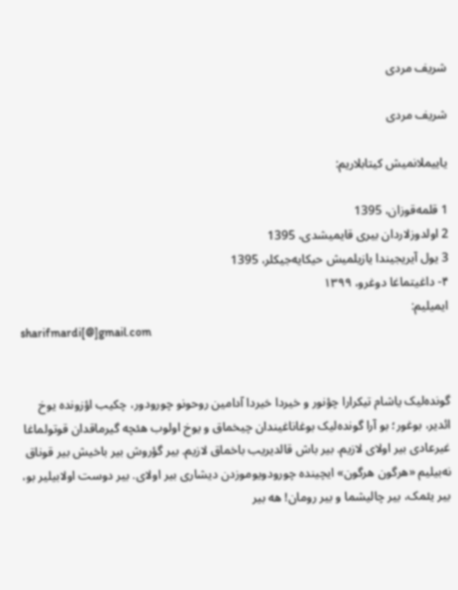شریف مردی

شریف مردی

یاییملانمیش کیتابلاریم:

1 قلمه‌قوزان، 1395
2 اولدوزلاردان بیری قایمیشدی، 1395
3 یول آیریجیندا یازیلمیش حیکایه‌جیکلر، 1395
۴- داغیتماغا دوغرو، ۱۳۹۹
ایمیلیم:
sharifmardi[@]gmail.com


گونده‌لیک یاشام تیکرارا چؤنور و خیردا خیردا آدامین روحونو چورودور، چکیب اؤزونده یوخ ائدیر، بوغور؛ بو آرا گونده‌لیک بوغاناغیندان چیخماق و یوخ اولوب هئچه گیرماقدان قوتولماغا غیرعادی بیر اولای لازیم. بیر باش قالدیریب باخماق لازیم. بیر گؤروش بیر باخیش بیر قوناق نه‌بیلیم «هرگون هرگون» ایچینده چورودویوموزدن دیشاری بیر اولای. بیر دوست اولابیلیر بو، بیر یئمک، بیر چالیشما و بیر رومان! هه بیر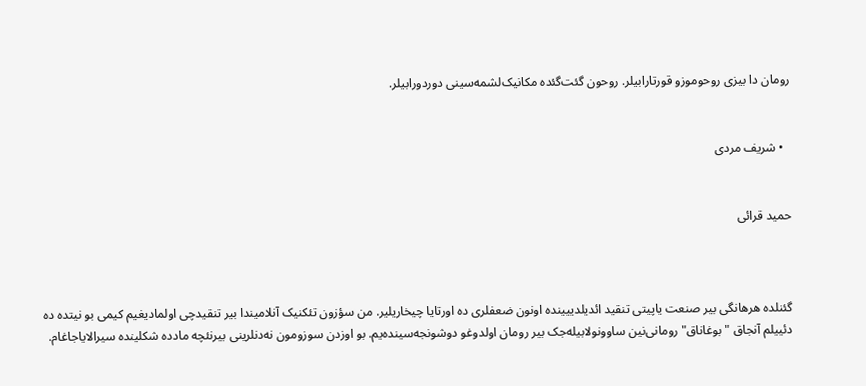رومان دا بیزی روحوموزو قورتارابیلر. روحون گئت‌گئده مکانیک‌لشمه‌سینی دوردورابیلر.


  • شریف مردی


حمید قرائی



گئنلده هرهانگی بیر صنعت یاپیتی تنقید ائدیلدییینده اونون ضعفلری ده اورتایا چیخاریلیر. من سؤزون تئکنیک آنلامیندا بیر تنقیدچی اولمادیغیم کیمی بو نیتده ده دئییلم آنجاق "بوغاناق" رومانی‌نین ساوونولابیله‌جک بیر رومان اولدوغو دوشونجه‌سینده‌یم. بو اوزدن سوزومون نه‌دنلرینی بیرنئچه مادده شکلینده سیرالایاجاغام.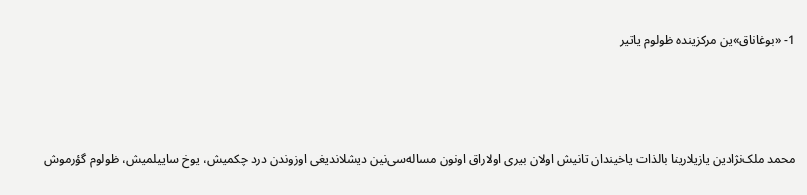1- «بوغاناق»ین مرکزینده ظولوم یاتیر



محمد ملک‌نژادین یازیلارینا بالذات یاخیندان تانیش اولان بیری اولاراق اونون مساله‌سی‌نین دیشلاندیغی اوزوندن درد چکمیش، یوخ ساییلمیش، ظولوم گؤرموش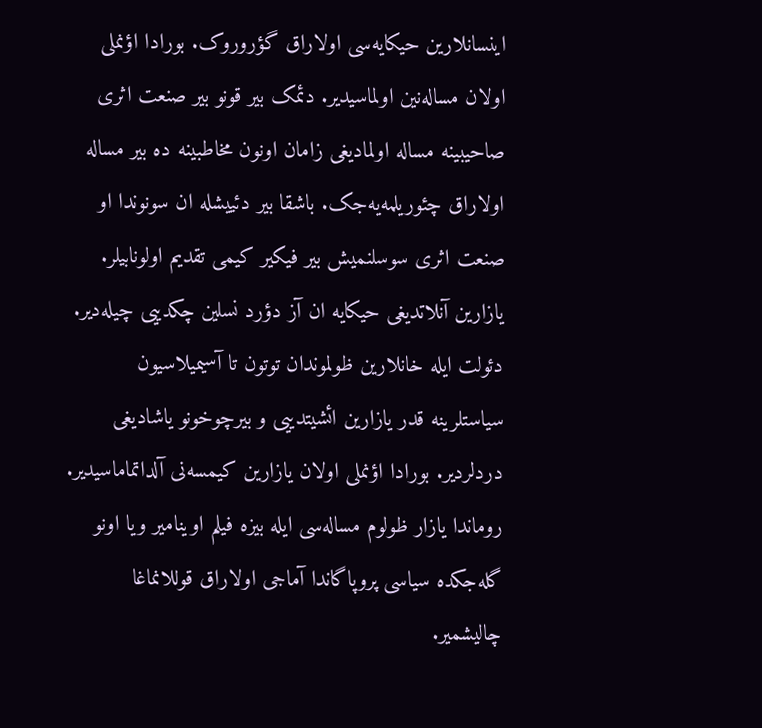اینسانلارین حیکایه‌سی اولاراق گؤروروک. بورادا اؤنملی اولان مساله‌نین اولماسیدیر. دئمک بیر قونو بیر صنعت اثری صاحیبینه مساله اولمادیغی زامان اونون مخاطبینه ده بیر مساله اولاراق چئوریلمه‌یه‌جک. باشقا بیر دئییشله ان سونوندا او صنعت اثری سوسلنمیش بیر فیکیر کیمی تقدیم اولونابیلر. یازارین آنلاتدیغی حیکایه ان آز دؤرد نسلین چکدییی چیله‌دیر. دئولت ایله خانلارین ظولموندان توتون تا آسیمیلاسیون سیاستلرینه قدر یازارین ائشیتدییی و بیرچوخونو یاشادیغی دردلردیر. بورادا اؤنملی اولان یازارین کیمسه‌نی آلداتماماسیدیر. روماندا یازار ظولوم مساله‌سی ایله بیزه فیلم اوینامیر ویا اونو گله‌جکده سیاسی پروپاگاندا آماجی اولاراق قوللانماغا چالیشمیر.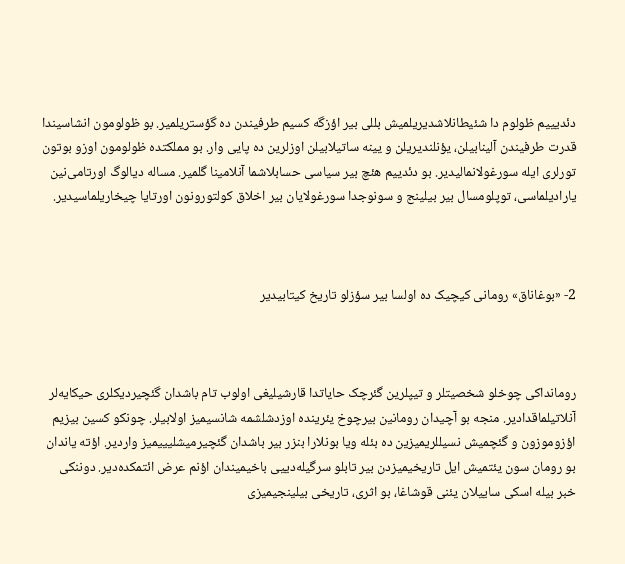دئدیییم ظولوم دا شئیطانلاشدیریلمیش بللی بیر اؤزگه کسیم طرفیندن ده گؤستریلمیر. بو ظولومون انشاسیندا قدرت طرفیندن آلینابیلن، یؤنلندیریلن و یینه ساتیلابیلن اوزلرین ده پایی وار. بو مملکتده ظولومون اوزو بوتون تورلری ایله سورغولانمالیدیر. بو دئدییم هئچ بیر سیاسی حسابلاشما آنلامینا گلمیر. مساله دیالوگ اورتامی‌نین یارادیلماسی، توپلومسال بیر بیلینج و سونوجدا سورغولایان بیر اخلاق کولتورونون اورتایا چیخاریلماسیدیر.



2- «بوغاناق» رومانی کیچیک ده اولسا بیر سؤزلو تاریخ کیتابیدیر



رومانداکی چوخلو شخصیتلر و تیپلرین گئرچک حایاتدا قارشیلیغی اولوب تام باشدان گئچیردیکلری حیکایه‌لر آنلاتیلماقدادیر. منجه بو آچیدان رومانین بیرچوخ یئرینده اوزدشلشمه شانسیمیز اولابیلر. چونکو کسین بیزیم اؤزوموزون و گئچمیش نسیللریمیزین ده بئله ویا بونلارا بنزر بیر باشدان گئچیرمیشلیییمیز واردیر. اؤته یاندان بو رومان سون یئتمیش ایل تاریخیمیزدن بیر تابلو سرگیله‌دییی باخیمیندان اؤنم عرض ائتمکده‌دیر. دوننکی خبر بیله اسکی ساییلان یئنی قوشاغا، بو اثری، تاریخی بیلینجیمیزی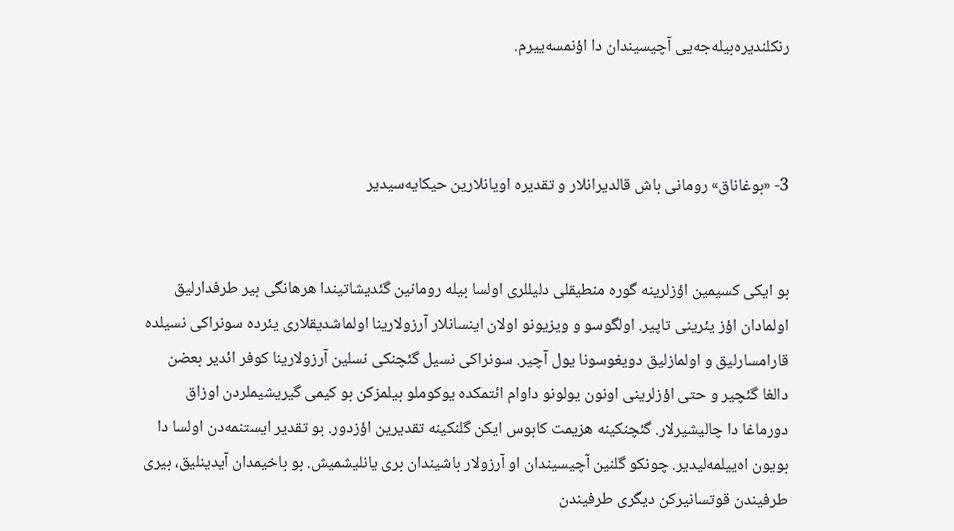رنکلندیره‌بیله‌جه‌یی آچیسیندان دا اؤنمسه‌ییرم.



3- «بوغاناق» رومانی باش قالدیرانلار و تقدیره اویانلارین حیکایه‌سیدیر


بو ایکی کسیمین اؤزلرینه گوره منطیقلی دلیللری اولسا بیله رومانین گئدیشاتیندا هرهانگی بیر طرفدارلیق اولمادان اؤز یئرینی تاپیر. اولگوسو و ویزیونو اولان اینسانلار آرزولارینا اولماشدیقلاری یئرده سونراکی نسیلده قارامسارلیق و اولمازلیق دویغوسونا یول آچیر. سونراکی نسیل گئچنکی نسلین آرزولارینا کوفر ائدیر بعضن دالغا گئچیر و حتی اؤزلرینی اونون یولونو داوام ائتمکده یوکوملو بیلمزکن بو کیمی گیریشیملردن اوزاق دورماغا دا چالیشیرلار. گئچنکینه هزیمت کابوس ایکن گلنکینه تقدیرین اؤزدور. بو تقدیر ایستنمه‌دن اولسا دا بویون اه‌ییلمه‌لیدیر. چونکو گلنین آچیسیندان او آرزولار باشیندان بری یانلیشمیش. بو باخیمدان آیدینلیق، بیری طرفیندن قوتسانیرکن دیگری طرفیندن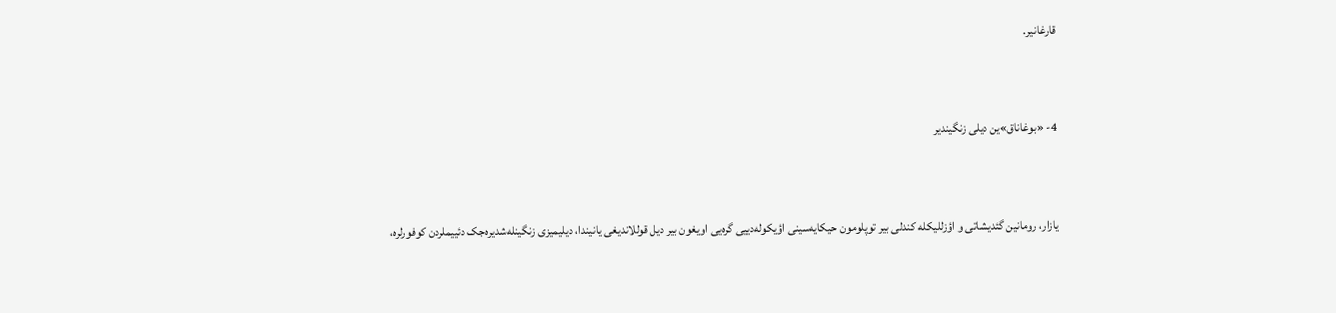قارغانیر.



4- «بوغاناق»ین دیلی زنگیندیر



یازار، رومانین گئدیشاتی و اؤزللیکله کندلی بیر توپلومون حیکایه‌سینی اؤیکوله‌دییی گره‌یی اویغون بیر دیل قوللاندیغی یانیندا، دیلیمیزی زنگینله‌شدیره‌جک دئییملردن کوفورلره،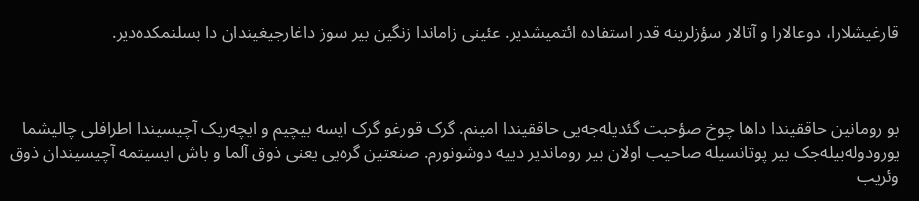قارغیشلارا، دوعالارا و آتالار سؤزلرینه قدر استفاده ائتمیشدیر. عئینی زاماندا زنگین بیر سوز داغارجیغیندان دا بسلنمکده‌دیر.



بو رومانین حاققیندا داها چوخ صؤحبت گئدیله‌جه‌یی حاققیندا امینم. گرک قورغو گرک ایسه بیچیم و ایچه‌ریک آچیسیندا اطرافلی چالیشما یورودوله‌بیله‌جک بیر پوتانسیله صاحیب اولان بیر روماندیر دییه دوشونورم. صنعتین گره‌یی یعنی ذوق آلما و باش ایسیتمه آچیسیندان ذوق وئریب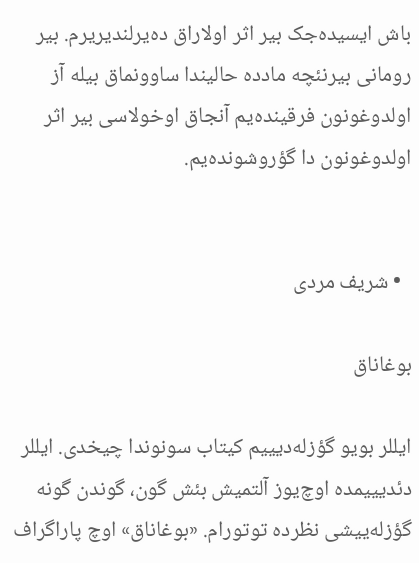باش ایسیده‌جک بیر اثر اولاراق ده‌یرلندیریرم. بیر رومانی بیرنئچه مادده حالیندا ساوونماق بیله آز اولدوغونون فرقینده‌یم آنجاق اوخولاسی بیر اثر اولدوغونون دا گؤروشونده‌یم.


  • شریف مردی

بوغاناق

ایللر بویو گؤزله‌دیییم کیتاب سونوندا چیخدی. ایللر دئدیییمده اوچ‌یوز آلتمیش بئش گون، گوندن گونه گؤزله‌ییشی نظرده توتورام. «بوغاناق» اوچ پاراگراف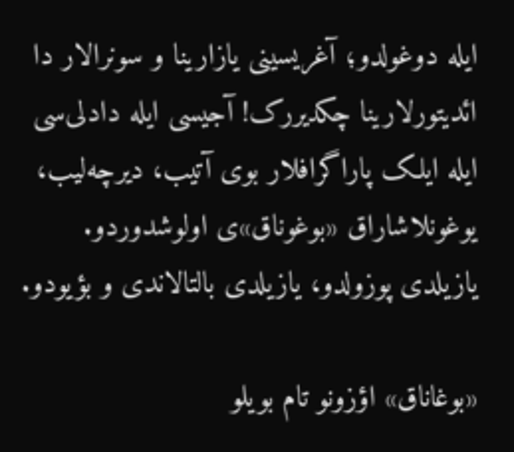ایله دوغولدو؛ آغریسینی یازارینا و سونرالار دا ائدیتورلارینا چکدیررک! آجیسی ایله دادلی‌سی ایله ایلک پاراگرافلار بوی آتیب، دیرچه‌لیب، یوغونلاشاراق «بوغوناق»ی اولوشدوردو. یازیلدی پوزولدو، یازیلدی بالتالاندی و بؤیودو.

«بوغاناق» اؤزونو تام بویلو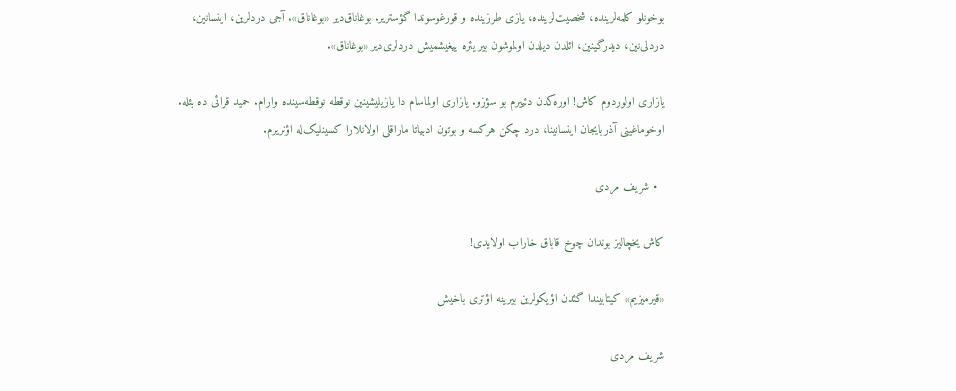بوخونلو کلمه‌لرینده، شخصیت‌لرینده، یازی طرزینده و قورغوسوندا گؤستریر. بوغاناق‌دیر «بوغاناق». آجی دردلرین، اینسانین، دردلی‌نین، دیدرگینین، ائلدن دیلدن اولموشون بیر یئره ییغیشمیش دردلری‌دیر «بوغاناق».

یازاری اولوردوم کاش! اوره‌کدن دئییرم بو سؤزو. یازاری اولماسام دا یازیلیشینین نوقطه نوقطه‌سینده وارام. حمید قرائی ده بئله. اوخوماغینی آذربایجان اینسانینا، درد چکن هرکسه و بوتون ادبیاتا ماراقلی اولانلارا کسینلیک‌له اؤنریرم.

  • شریف مردی

کاش یخچالیز بوندان چوخ قاباق خاراب اولایدی!

«قیرمیزیم» کیتابیندا گئدن اؤیکولرین بیرینه اؤتری باخیش

شریف مردی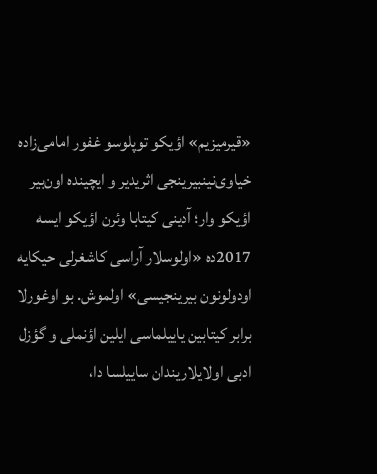«قیرمیزیم» اؤیکو توپلوسو غفور امامی‌زاده خیاوی‌نینبیرینجی اثریدیر و ایچینده اون‌بیر اؤیکو وار؛ آدینی کیتابا وئرن اؤیکو ایسه 2017ده «اولوسلار آراسی کاشغرلی حیکایه اودولونون بیرینجیسی» اولموش. بو اوغورلا برابر کیتابین یاییلماسی ایلین اؤنملی و گؤزل ادبی اولایلاریندان ساییلسا دا،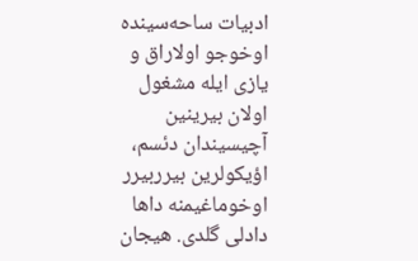ادبیات ساحه‌سینده اوخوجو اولاراق و یازی ایله مشغول اولان بیرینین آچیسیندان دئسم، اؤیکولرین بیرربیرر اوخوماغیمنه داها دادلی گلدی. هیجان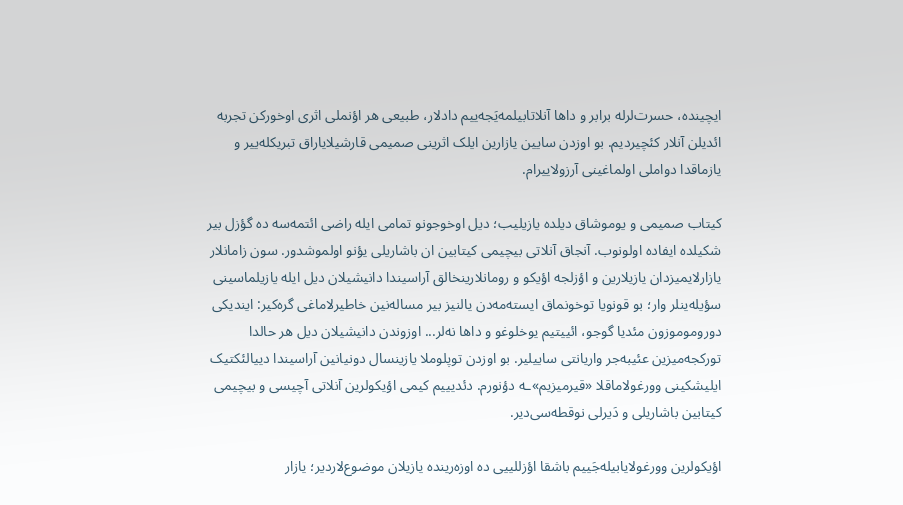ایچینده، حسرت‌لرله برابر و داها آنلاتابیلمه‌یَجه‌ییم دادلار، طبیعی هر اؤنملی اثری اوخورکن تجربه ائدیلن آنلار کئچیردیم. بو اوزدن سایین یازارین ایلک اثرینی صمیمی قارشیلایاراق تبریکله‌ییر و یازماقدا دواملی اولماغینی آرزولاییرام.

کیتاب صمیمی و یوموشاق دیلده یازیلیب؛ دیل اوخوجونو تمامی ایله راضی ائتمه‌سه ده گؤزل بیر شکیلده ایفاده اولونوب. آنجاق آنلاتی بیچیمی کیتابین ان باشاریلی یؤنو اولموشدور. سون زامانلار یازارلایمیزدان یازیلارین و اؤزلجه اؤیکو و رومانلارینخالق آراسیندا دانیشیلان دیل ایله یازیلماسینی سؤیله‌ینلر وار؛ بو قونویا توخونماق ایسته‌مه‌دن یالنیز بیر مساله‌نین خاطیرلاماغی گره‌کیر: ایندیکی دوروموموزون مئدیا گوجو، ائییتیم یوخلوغو و داها نه‌لر... اوزوندن دانیشیلان دیل هر حالدا تورکجه‌میزین عئیبه‌جر واریانتی ساییلیر. بو اوزدن توپلوملا یازینسال دونیانین آراسیندا دییالئکتیک ایلیشکینی وورغولاماقلا «قیرمیزیم»ـه دؤنورم. دئدیییم کیمی اؤیکولرین آنلاتی آچیسی و بیچیمی کیتابین باشاریلی و دَیرلی نوقطه‌سی‌دیر.

اؤیکولرین وورغولایابیله‌جَییم باشقا اؤزللییی ده اوزه‌رینده یازیلان موضوع‌لاردیر؛ یازار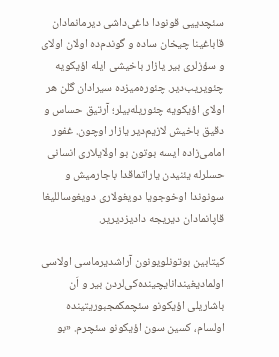سئچدییی قونودا داغی‌داشی دیرمانمادان قاباغینا چیخان ساده و گوندم‌ده اولان اولای و سؤزلری بیر یازار باخیشی ایله اؤیکویه چئویریب‌دیر. چئوره‌میزده سیرادان گلن هر اولای اؤیکویه چئوریله‌بیلر؛ آرتیق حساس و دقیق باخیش لازیم‌دیر یازار اوچون. غفور امامی‌زاده ایسه بوتون بو اولایلاری انسانی حسلرله یئنیدن یاراتماقدا باجارمیش و سونوندا اوخوجویا دویغولاری دویغوساللیغا قاپانمادان دیریجه دادیزدیریر.

کیتابین بوتونلویونون آراشدیرماسی اولاسی اولمادیغیندانایچینده‌کی‌لردن بیر و اَن باشاریلی اؤیکونو سئچمکمجبوریتینده اولسام، کسین سون اؤیکونو سئچرم. «بو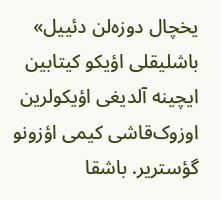یخچال دوزه‌لن دئییل» باشلیقلی اؤیکو کیتابین ایچینه آلدیغی اؤیکولرین اوزوک‌قاشی کیمی اؤزونو گؤستریر. باشقا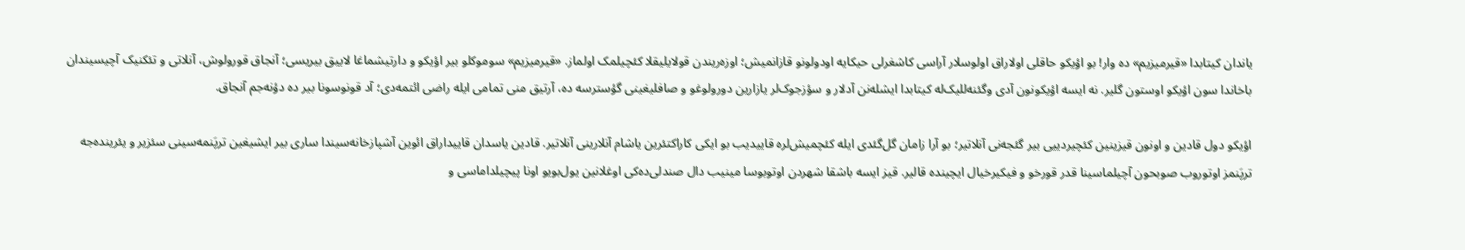یاندان کیتابدا «قیرمیزیم» ده وار! بو اؤیکو حاقلی اولاراق اولوسلار آراسی کاشغرلی حیکایه اودولونو قازانمیش؛ اوزه‌ریندن قولایلیقلا کئچیلمک اولماز. «قیرمیزیم» سوموکلو بیر اؤیکو و دارتیشماغا لاییق بیریسی؛ آنجاق قورولوش، آنلاتی و تئکنیک آچیسیندان باخاندا سون اؤیکو اوستون گلیر. نه ایسه اؤیکونون آدی وگئنه‌للیک‌له کیتابدا ایشله‌نن آدلار و سؤزجوک‌لر یازارین دورولوغو و صافلیغینی گؤسترسه ده، آرتیق منی تمامی ایله راضی ائتمه‌دی؛ آد قونوسونا بیر ده دؤنه‌جم آنجاق.

اؤیکو دول قادین و اونون قیزینین کئچیردییی بیر گئجه‌نی آنلاتیر؛ بو آرا زامان گل‌گئدی ایله کئچمیش‌لره قاییدیب بو ایکی کاراکتئرین یاشام آنلارینی آنلاتیر. قادین یاسدان قاییداراق ائوین آشپازخانه‌سیندا ساری بیر ایشیغین ترپَنمه‌سینی سئزیر و یئرینده‌جه ترپَنمز اوتوروب صوبحون آچیلماسینا قدر قورخو و فیکیرخیال ایچینده قالیر. قیز ایسه باشقا شهردن اوتوبوسا مینیب دال صندلی‌ده‌کی اوغلانین یول‌بویو اونا پیچیلداماسی و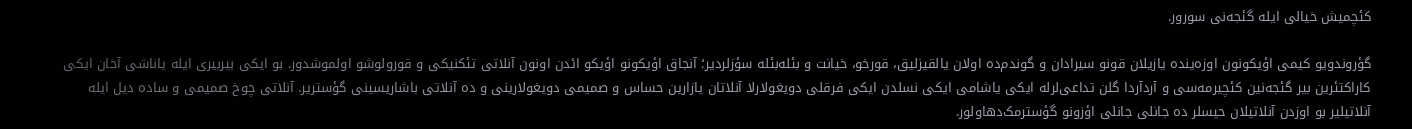کئچمیش خیالی ایله گئجه‌نی سورور.

گؤروندویو کیمی اؤیکونون اوزه‌ینده یازیلان قونو سیرادان و گوندم‌ده اولان یالقیزلیق، قورخو، خیانت و بئله‌بئله سؤزلردیر؛ آنجاق اؤیکونو اؤیکو ائدن اونون آنلاتی تئکنیکی و قورولوشو اولموشدور. بو ایکی بیربیری ایله یاناشی آخان ایکی کاراکتئرین بیر گئجه‌نین کئچیرمه‌سی و آردآردا گلن تداعی‌لرله ایکی یاشامی ایکی نسلدن ایکی فرقلی دویغولارلا آنلاتان یازارین حساس و صمیمی دویغولارینی و ده آنلاتی باشاریسینی گؤستریر. آنلاتی چوخ صمیمی و ساده دیل ایله آنلاتیلیر بو اوزدن آنلاتیلان حیسلر ده جانلی جانلی اؤزونو گؤسترمک‌دهاولور.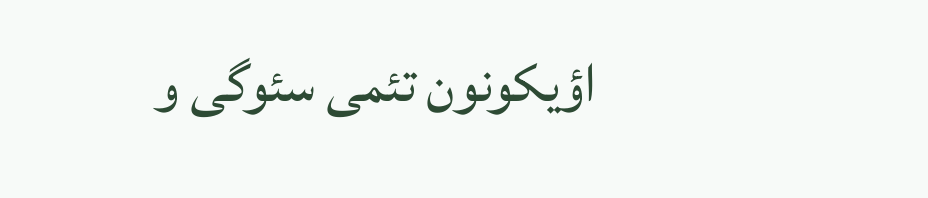اؤیکونون تئمی سئوگی و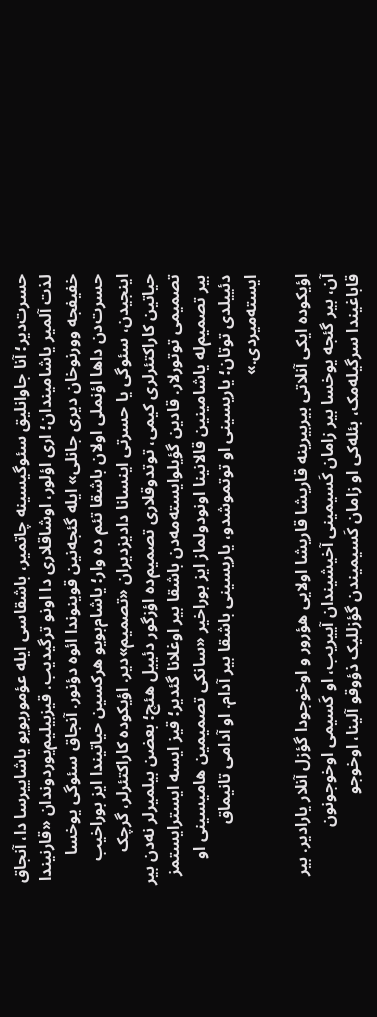حسرت‌دیر؛ آنا جاوانلیق سئوگیسینه چاتمیر، باشقاسی ایله عؤموربویو یاشاییرسا دا، آنجاق لذت آلمیر یاشامیندان؛ اری اؤلور، اوشاقلاری دا اونو ترگیدیب. قیزبیلیم‌یوردوندان «قارنیندا خفیفجه وورنوخان دیری جانلی» ایله گئجه‌نین قوینوندا ائوه دؤنور. آنجاق سئوگی یوخسا حسرت‌دن داها اؤنملی اولان باشقا تئم ده وار؛ یاشام‌بویو هرکسین حیاتیندا ایز بوراخیب اینجیدن، سئوگی یا حسرتی اینسانا دادیزدیران «تصمیم»دیر. اؤیکوده کاراکتئرلر، گرچک حیاتین کاراکتئرلری کیمی، توتدوقلاری تصمیم‌ده اؤزگور دئییل هئچ؛ بعضن بیلمیرلر نه‌دن بیر تصمیمی توتورلار. قادین گؤیلوایسته‌مه‌دن باشقا بیر اوغلانا گئدیر؛ قیز ایسه ایسترایستمز بیر تصمیم‌له یاشامینین قالانینا اونودولماز ایز بوراخیر «سانکی تصمیمین هامیسینی او دئییلدی توتان؛ یاریسینی او توتموشدو، یاریسینی باشقا بیر آدام. او آدامی تانیماق ایسته‌میردی.»

اؤیکوده ایکی آنلاتی بیربیرینه قاریشا قاریشا اولایی هؤرور و اوخوجودا گؤزل آنلار یارادیر. بیر آن، بیر گئجه یوخسا بیر زامان کَسیمینی آخیشیندان آییریب، او کَسیمی اوخوجونون قاباغیندا سرگیله‌مک، بئله‌کی او زامان کَسیمیندن گؤزللیک ذؤوقو آلینا، اوخوجو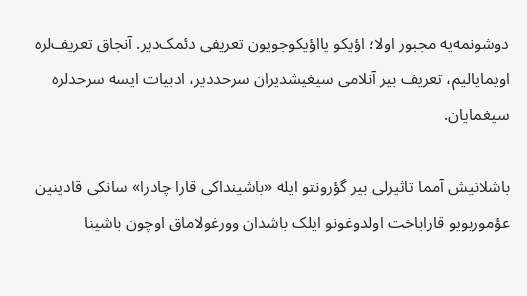دوشونمه‌یه مجبور اولا؛ اؤیکو یااؤیکوجویون تعریفی دئمک‌دیر. آنجاق تعریف‌لره اویمایالیم، تعریف بیر آنلامی سیغیشدیران سرحددیر، ادبیات ایسه سرحدلره سیغمایان.

باشلانیش آمما تاثیرلی بیر گؤرونتو ایله «باشینداکی قارا چادرا» سانکی قادینین عؤموربویو قاراباخت اولدوغونو ایلک باشدان وورغولاماق اوچون باشینا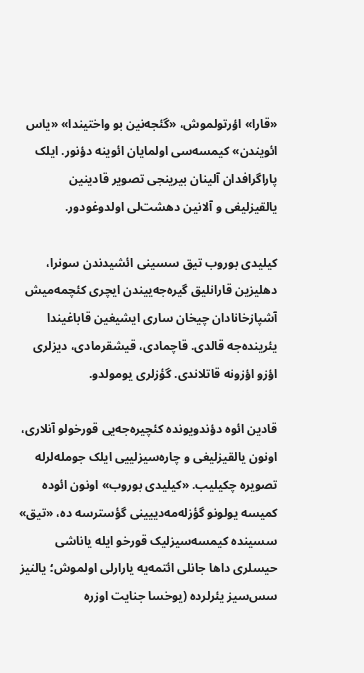«قارا» اؤرتولموش، «گئجه‌نین بو واختیندا» «یاس ائویندن» کیمسه‌سی اولمایان ائوینه دؤنور. ایلک پاراگرافدان آلینان بیرینجی تصویر قادینین یالقیزلیغی و آلانین دهشت‌لی اولدوغودور.

کیلیدی بوروب تیق سسینی ائشیدندن سونرا، دهلیزین قارانلیق گیره‌جه‌ییندن ایچری کئچمه‌میش آشپازخانادان چیخان ساری ایشیغین قاباغیندا یئرینده‌جه قالدی. قاچمادی، قیشقرمادی، دیزلری اؤزو اؤزونه قاتلاندی. گؤزلری یومولدو.

قادین ائوه دؤندویونده کئچیره‌جه‌یی قورخولو آنلاری، اونون یالقیزلیغی و چاره‌سیزلییی ایلک جومله‌لرله تصویره چکیلیب. «کیلیدی بوروب» اونون ائوده کمیسه یولونو گؤزله‌مه‌دییینی گؤسترسه ده، «تیق» سسینده کیمسه‌سیزلیک قورخو ایله یاناشی حیسلری داها جانلی ائتمه‌یه یارارلی اولموش؛ یالنیز سس‌سیز یئرلرده (یوخسا جنایت اوزره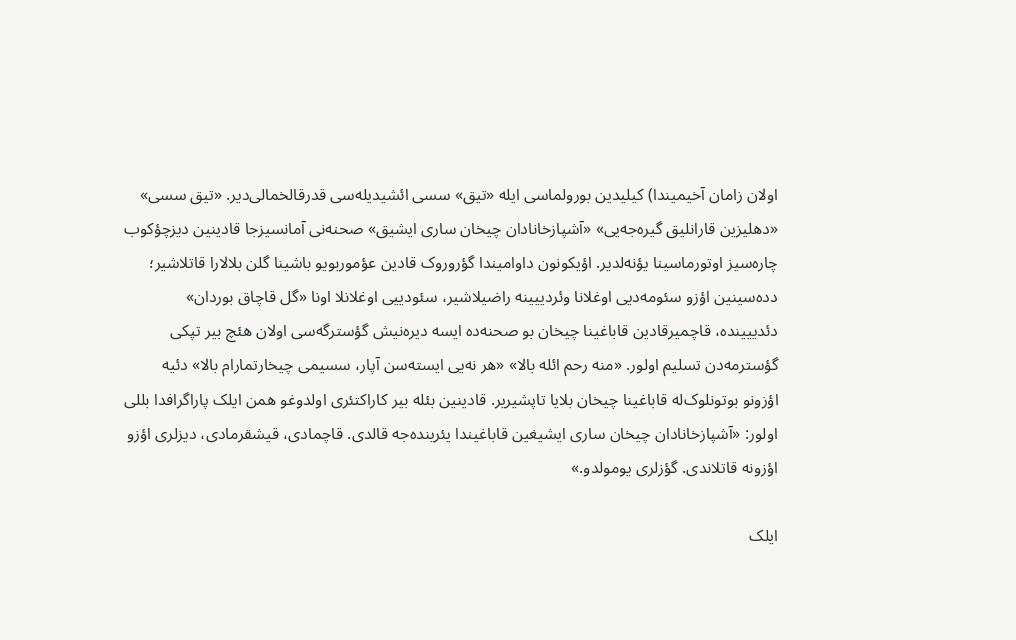اولان زامان آخیمیندا) کیلیدین بورولماسی ایله «تیق» سسی ائشیدیله‌سی قدرقالخمالی‌دیر. «تیق سسی» «دهلیزین قارانلیق گیره‌جه‌یی» «آشپازخانادان چیخان ساری ایشیق» صحنه‌نی آمانسیزجا قادینین دیزچؤکوب چاره‌سیز اوتورماسینا یؤنه‌لدیر. اؤیکونون داوامیندا گؤروروک قادین عؤموربویو باشینا گلن بلالارا قاتلاشیر؛ دده‌سینین اؤزو سئومه‌دیی اوغلانا وئردییینه راضیلاشیر، سئودییی اوغلانلا اونا «گل قاچاق بوردان» دئدییینده، قاچمیرقادین قاباغینا چیخان بو صحنه‌ده ایسه دیره‌نیش گؤسترگه‌سی اولان هئچ بیر تپکی گؤسترمه‌دن تسلیم اولور. «منه رحم ائله بالا» «هر نه‌یی ایسته‌سن آپار، سسیمی چیخارتمارام بالا» دئیه اؤزونو بوتونلوک‌له قاباغینا چیخان بلایا تاپشیریر. قادینین بئله بیر کاراکتئری اولدوغو همن ایلک پاراگرافدا بللی اولور: «آشپازخانادان چیخان ساری ایشیغین قاباغیندا یئرینده‌جه قالدی. قاچمادی، قیشقرمادی، دیزلری اؤزو اؤزونه قاتلاندی. گؤزلری یومولدو.»

ایلک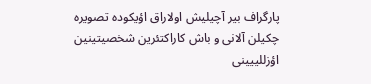پارگراف بیر آچیلیش اولاراق اؤیکوده تصویره چکیلن آلانی و باش کاراکتئرین شخصیتینین اؤزللییینی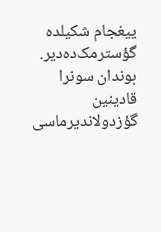ییغجام شکیلده گؤسترمک‌ده‌دیر. بوندان سونرا قادینین گؤزدولاندیرماسی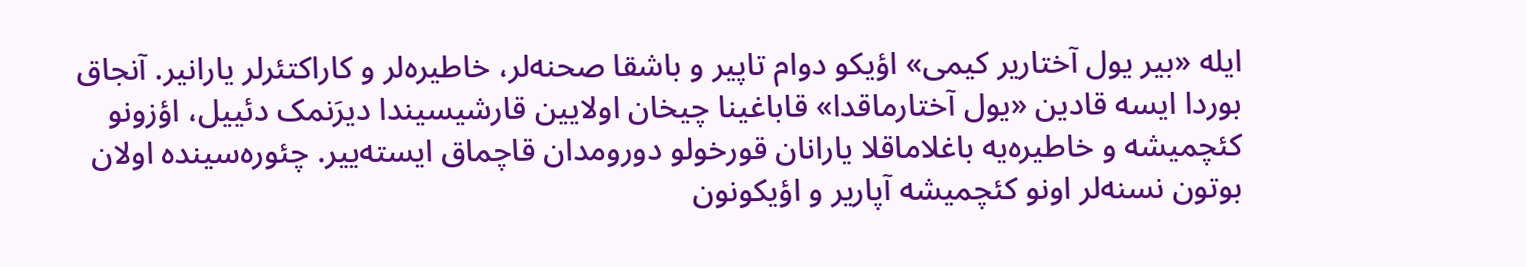ایله «بیر یول آختاریر کیمی» اؤیکو دوام تاپیر و باشقا صحنه‌لر، خاطیره‌لر و کاراکتئرلر یارانیر. آنجاق بوردا ایسه قادین «یول آختارماقدا» قاباغینا چیخان اولایین قارشیسیندا دیرَنمک دئییل، اؤزونو کئچمیشه و خاطیره‌یه باغلاماقلا یارانان قورخولو دورومدان قاچماق ایسته‌ییر. چئوره‌سینده اولان بوتون نسنه‌لر اونو کئچمیشه آپاریر و اؤیکونون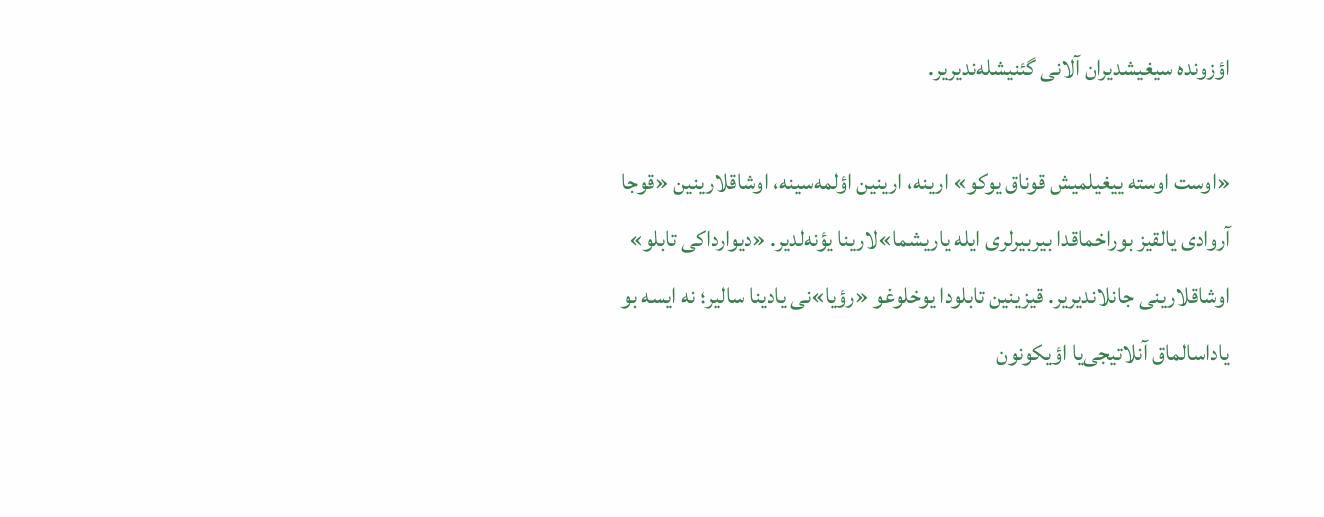اؤزونده سیغیشدیران آلانی گئنیشله‌ندیریر.

«اوست اوسته ییغیلمیش قوناق یوکو» ارینه، ارینین اؤلمه‌سینه، اوشاقلارینین «قوجا آروادی یالقیز بوراخماقدا بیربیرلری ایله یاریشما»لارینا یؤنه‌لدیر. «دیوارداکی تابلو» اوشاقلارینی جانلاندیریر. قیزینین تابلودا یوخلوغو «رؤیا»نی یادینا سالیر؛ نه ایسه بو یاداسالماق آنلاتیجی‌یا اؤیکونون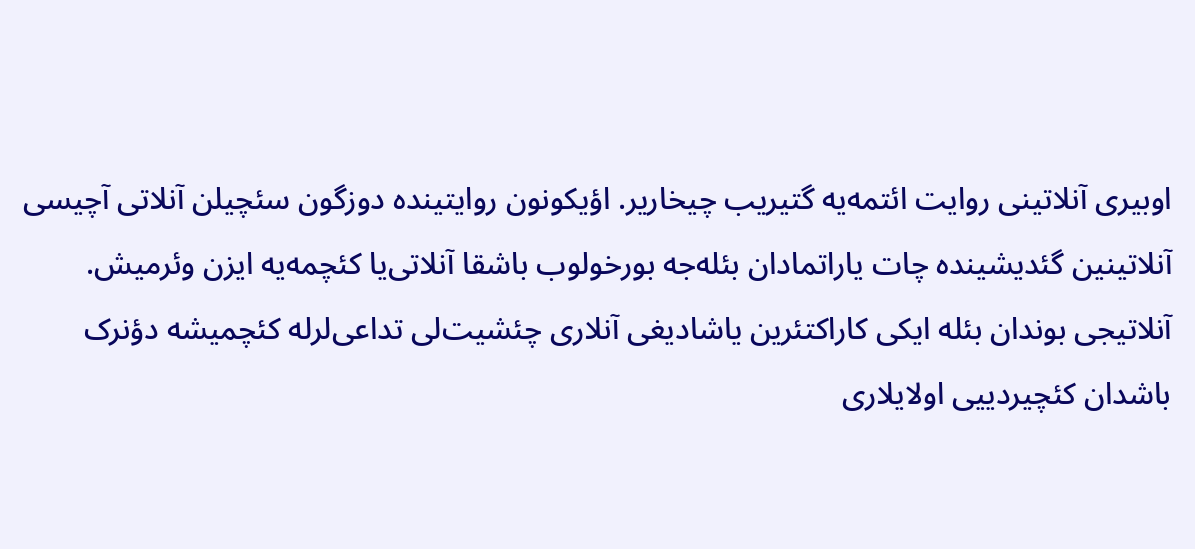اوبیری آنلاتینی روایت ائتمه‌یه گتیریب چیخاریر. اؤیکونون روایتینده دوزگون سئچیلن آنلاتی آچیسی آنلاتینین گئدیشینده چات یاراتمادان بئله‌جه بورخولوب باشقا آنلاتی‌یا کئچمه‌یه ایزن وئرمیش. آنلاتیجی بوندان بئله ایکی کاراکتئرین یاشادیغی آنلاری چئشیت‌لی تداعی‌لرله کئچمیشه دؤنرک باشدان کئچیردییی اولایلاری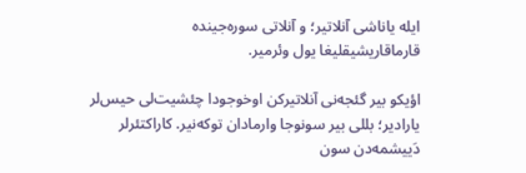ایله یاناشی آنلاتیر؛ و آنلاتی سوره‌جینده قارماقاریشیقلیغا یول وئرمیر.

اؤیکو بیر گئجه‌نی آنلاتیرکن اوخوجودا چئشیت‌لی حیس‌لر یارادیر؛ بللی بیر سونوجا وارمادان توکه‌نیر. کاراکتئرلر دَییشمه‌دن سون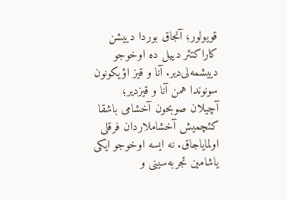قویولور؛ آنجاق بوردا دییشن کاراکتئر دییل ده اوخوجو دییشمه‌لی‌دیر. آنا و قیز اؤیکونون سونوندا همن آنا و قیزدیر؛ آچیلان صوبحون آخشامی باشقا کئچمیش آخشاملاردان فرقلی اولمایاجاق. نه ایسه اوخوجو ایکی یاشامین تجربه‌سینی و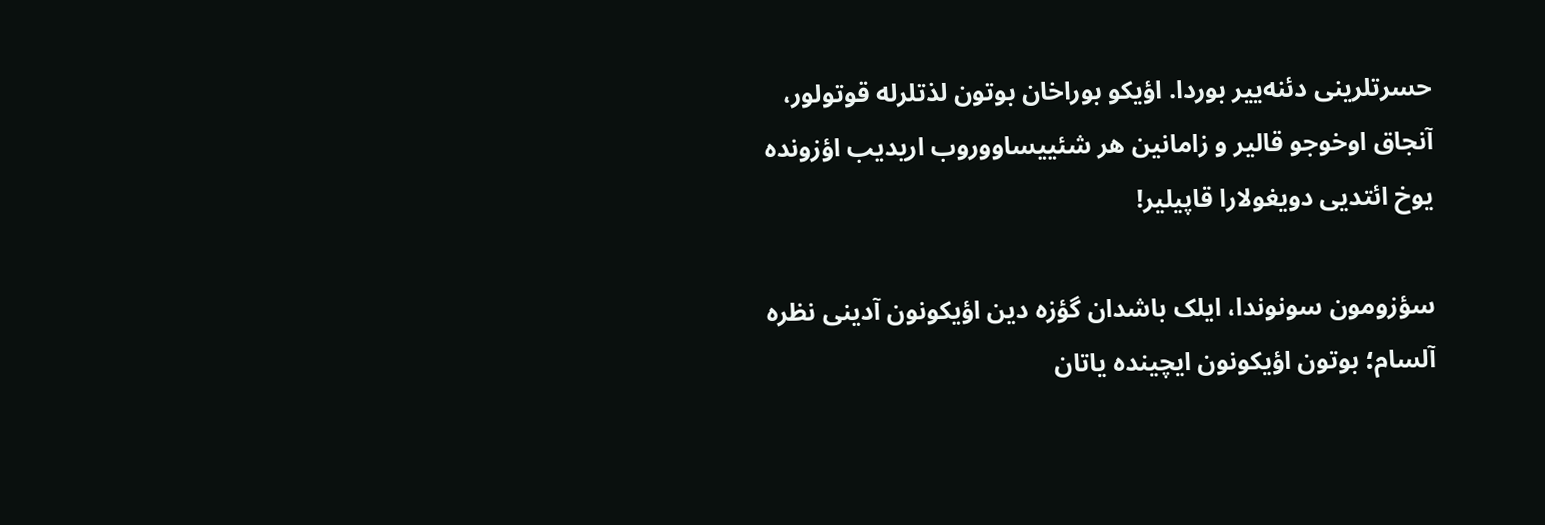حسرتلرینی دئنه‌ییر بوردا. اؤیکو بوراخان بوتون لذتلرله قوتولور، آنجاق اوخوجو قالیر و زامانین هر شئییساووروب اریدیب اؤزونده یوخ ائتدیی دویغولارا قاپیلیر!

سؤزومون سونوندا، ایلک باشدان گؤزه دین اؤیکونون آدینی نظره آلسام؛ بوتون اؤیکونون ایچینده یاتان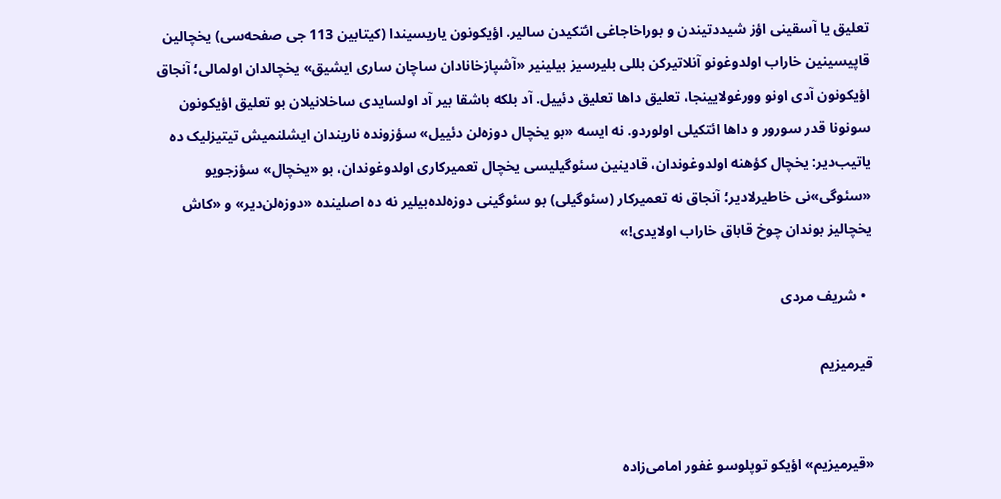تعلیق یا آسقینی اؤز شیددتیندن و بوراخاجاغی ائتکیدن سالیر. اؤیکونون یاریسیندا (کیتابین 113 جی صفحه‌سی) یخچالین قاپیسینین خاراب اولدوغونو آنلاتیرکن بللی بلیرسیز بیلینیر «آشپازخانادان ساچان ساری ایشیق» یخچالدان اولمالی؛ آنجاق اؤیکونون آدی اونو وورغولایینجا، تعلیق داها تعلیق دئییل. آد بلکه باشقا بیر آد اولسایدی ساخلانیلان بو تعلیق اؤیکونون سونونا قدر سورور و داها ائتکیلی اولوردو. نه ایسه «بو یخچال دوزه‌لن دئییل» سؤزونده ناریندان ایشلنمیش تیتیزلیک ده یاتیب‌دیر: یخچال کؤهنه اولدوغوندان، قادینین سئوگیلیسی یخچال تعمیرکاری اولدوغوندان، بو «یخچال» سؤزجویو «سئوگی»نی خاطیرلادیر؛ آنجاق نه تعمیرکار (سئوگیلی) بو سئوگینی دوزه‌لده‌بیلیر نه ده اصلینده «دوزه‌لن‌دیر» و «کاش یخچالیز بوندان چوخ قاباق خاراب اولایدی!»

  • شریف مردی

قیرمیزیم


«قیرمیزیم» اؤیکو توپلوسو غفور امامی‌زاده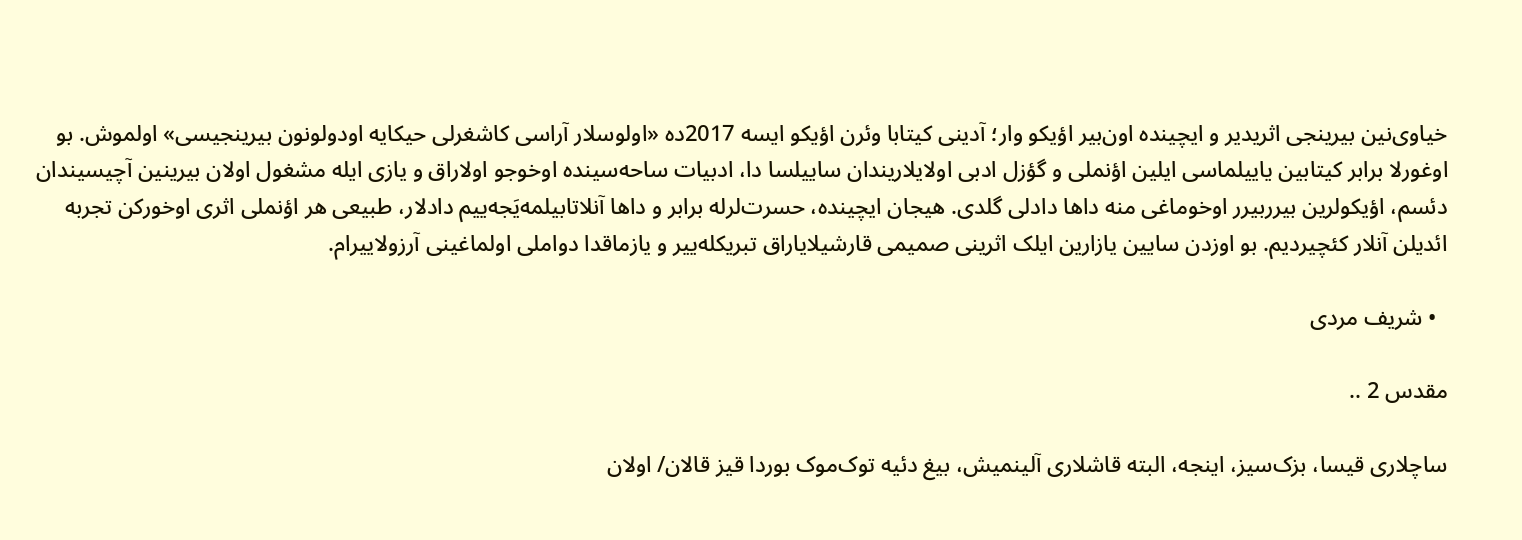خیاوی‌نین بیرینجی اثریدیر و ایچینده اون‌بیر اؤیکو وار؛ آدینی کیتابا وئرن اؤیکو ایسه 2017ده «اولوسلار آراسی کاشغرلی حیکایه اودولونون بیرینجیسی» اولموش. بو اوغورلا برابر کیتابین یاییلماسی ایلین اؤنملی و گؤزل ادبی اولایلاریندان ساییلسا دا، ادبیات ساحه‌سینده اوخوجو اولاراق و یازی ایله مشغول اولان بیرینین آچیسیندان دئسم، اؤیکولرین بیرربیرر اوخوماغی منه داها دادلی گلدی. هیجان ایچینده، حسرت‌لرله برابر و داها آنلاتابیلمه‌یَجه‌ییم دادلار، طبیعی هر اؤنملی اثری اوخورکن تجربه ائدیلن آنلار کئچیردیم. بو اوزدن سایین یازارین ایلک اثرینی صمیمی قارشیلایاراق تبریکله‌ییر و یازماقدا دواملی اولماغینی آرزولاییرام.

  • شریف مردی

مقدس 2 ..

ساچلاری قیسا، بزک‌سیز، اینجه، البته قاشلاری آلینمیش، بیغ دئیه توک‌موک بوردا قیز قالان/ اولان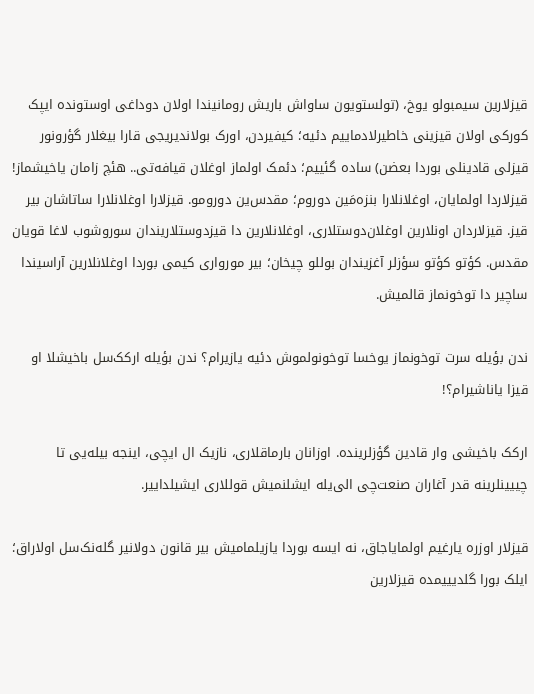قیزلارین سیمبولو یوخ، (تولستویون ساواش باریش رومانیندا اولان دوداغی اوستونده ایپک کورکی اولان قیزینی خاطیرلادماییم دئیه؛ کیفیردن، اورک بولاندیریجی قارا بیغلار گؤرونور قیزلی قادینلی بوردا بعضن) ساده گئییم؛ دئمک اولماز اوغلان قیافه‌تی.. هئچ زامان یاخیشماز! قیزلاردا اولمایان، اوغلانلارا بنزه‌مَین دوروم؛ مقدس‌ین دورومو. قیزلارا اوغلانلارا ساتاشان بیر قیز. قیزلاردان اونلارین اوغلان‌دوستلاری، اوغلانلارین دا قیزدوستلاریندان سوروشوب لاغا قویان مقدس. کؤتو کؤتو سؤزلر آغزیندان بوللو چیخان؛ بیر مورواری کیمی بوردا اوغلانلارین آراسیندا ساچیر دا توخونماز قالمیش.

ندن بؤیله سرت توخونماز یوخسا توخونولموش دئیه یازیرام؟ ندن بؤیله ارکک‌سل باخیشلا او قیزا یاناشیرام؟!

ارکک باخیشی وار قادین گؤزلرینده. اوزانان بارماقلاری، نازیک ال ایچی، اینجه بیله‌یی تا چییینلرینه قدر آغاران صنعت‌چی الی‌یله ایشلنمیش قوللاری ایشیلداییر.

قیزلار اوزره یارغیم اولمایاجاق، نه ایسه بوردا یازیلمامیش بیر قانون دولانیر گله‌نک‌سل اولاراق؛ ایلک بورا گلدیییمده قیزلارین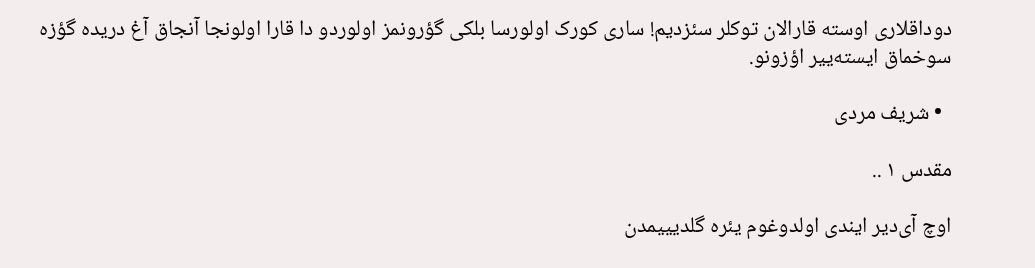دوداقلاری اوسته قارالان توکلر سئزدیم! ساری کورک اولورسا بلکی گؤرونمز اولوردو دا قارا اولونجا آنجاق آغ دریده گؤزه سوخماق ایسته‌ییر اؤزونو.

  • شریف مردی

مقدس ۱ ..

اوچ آی‌دیر ایندی اولدوغوم یئره گلدیییمدن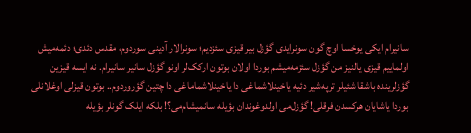سانیرام ایکی یوخسا اوچ گون سونرایدی گؤزل بیر قیزی سئزدیم؛ سونرالار آدینی سوردوم، مقدس دئدی؛ دئمه‌میش اولماییم قیزی یالنیز من گؤزل سئزمه‌میشم بوردا اولان بوتون ارکک‌لر اونو گؤزل سانیر سانیرام. نه ایسه قیزین گؤزلرینده باشقا شئیلر ترپه‌شیر دئیه یاخینلاشماغی دا یاخینلاشماماغی دا چتین گؤروردوم.. بوتون قیزلی اوغلانلی بوردا یاشایان هرکسدن فرقلی! گؤزل‌می اولدوغوندان بؤیله سانمیشام‌می؟! بلکه ایلک گونلر بؤیله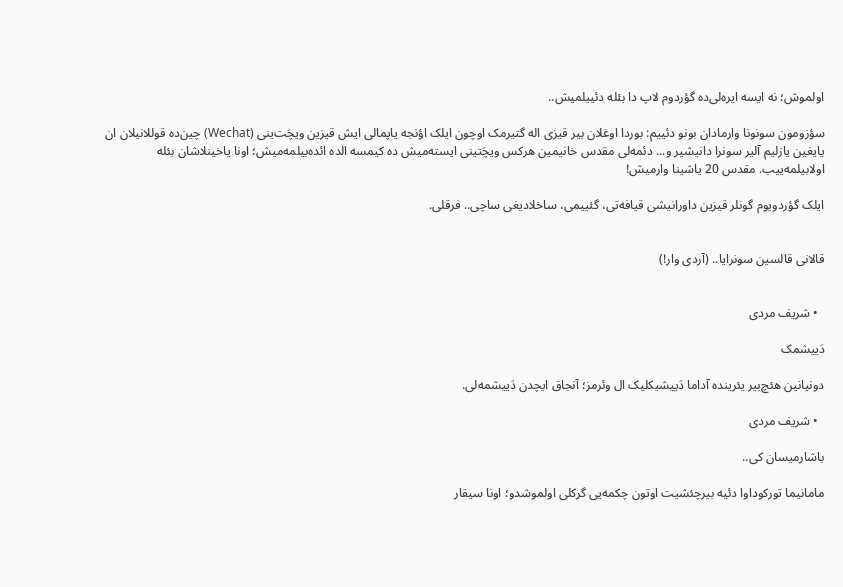اولموش؛ نه ایسه ایره‌لی‌ده گؤردوم لاپ دا بئله دئییلمیش..

سؤزومون سونونا وارمادان بونو دئییم: بوردا اوغلان بیر قیزی اله گتیرمک اوچون ایلک اؤنجه یاپمالی ایش قیزین ویچَت‌ینی (Wechat) چین‌ده قوللانیلان ان یایغین یازلیم آلیر سونرا دانیشیر و... دئمه‌لی مقدس خانیمین هرکس ویچَتینی ایسته‌میش ده کیمسه الده ائده‌بیلمه‌میش؛ اونا یاخینلاشان بئله اولابیلمه‌ییب. مقدس 20 یاشینا وارمیش!

ایلک گؤردویوم گونلر قیزین داورانیشی قیافه‌تی، گئییمی، ساخلادیغی ساچی.. فرقلی.


قالانی قالسین سونرایا.. (آردی وار!)


  • شریف مردی

دَییشمک

دونیانین هئچ‌بیر یئرینده آداما دَییشیکلیک ال وئرمز؛ آنجاق ایچدن دَییشمه‌لی.

  • شریف مردی

باشارمیسان کی..

مامانیما تورکوداوا دئیه بیرچئشیت اوتون چکمه‌یی گرکلی اولموشدو؛ اونا سیقار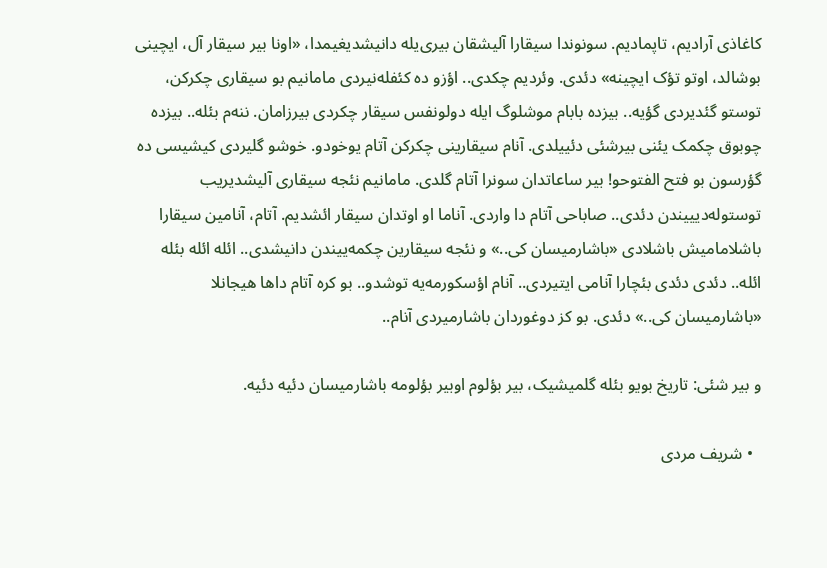کاغاذی آرادیم، تاپمادیم. سونوندا سیقارا آلیشقان بیری‌یله دانیشدیغیمدا، «اونا بیر سیقار آل، ایچینی بوشالد، اوتو تؤک ایچینه» دئدی. وئردیم چکدی.. اؤزو ده کئفله‌نیردی مامانیم بو سیقاری چکرکن، توستو گئدیردی گؤیه.. بیزده بابام موشلوگ ایله دولونفس سیقار چکردی بیرزامان. ننه‌م بئله.. بیزده چوبوق چکمک یئنی بیرشئی دئییلدی. آنام سیقارینی چکرکن آتام یوخودو. خوشو گلیردی کیشیسی ده گؤرسون بو فتح الفتوحو! بیر ساعاتدان سونرا آتام گلدی. مامانیم نئجه سیقاری آلیشدیریب توستوله‌دیییندن دئدی.. صاباحی آتام دا واردی. آناما او اوتدان سیقار ائشدیم. آتام، آنامین سیقارا باشلامامیش باشلادی «باشارمیسان کی..» و نئجه سیقارین چکمه‌ییندن دانیشدی.. ائله ائله بئله ائله.. دئدی دئدی بئچارا آنامی ایتیردی.. آنام اؤسکورمه‌یه توشدو.. بو کره آتام داها هیجانلا «باشارمیسان کی..» دئدی. بو کز دوغوردان باشارمیردی آنام..

و بیر شئی: تاریخ بویو بئله گلمیشیک، بیر بؤلوم اوبیر بؤلومه باشارمیسان دئیه دئیه.

  • شریف مردی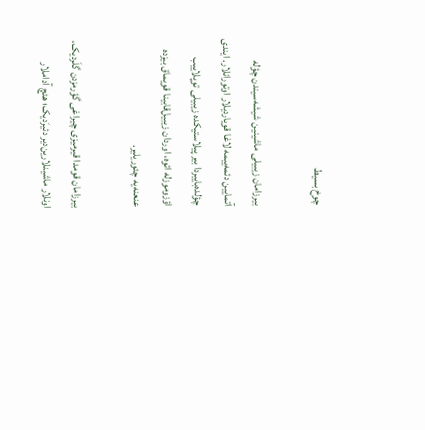چوخ بسیط

بیرزامان زیبیلی ماشینین شیشه‌سیندن چؤله آتمایین دئمه‌ییمه لاغا قویاردیلار اوتورانلار. ایندی چؤلده‌باییردا بیر پیلاستیکده زیبیلی توپلاییب اؤزوموزله ائوه، اوردان زیبیل‌قابینا قویماق بیزده عنعنه‌یه چئوریلیر.

بیرزامان قومدا قیرمیزی چیراغی گؤرمزدن گلَردیک، اونلار ماشینلارین‌دیر دئیرَدیک؛ هئچ آداملار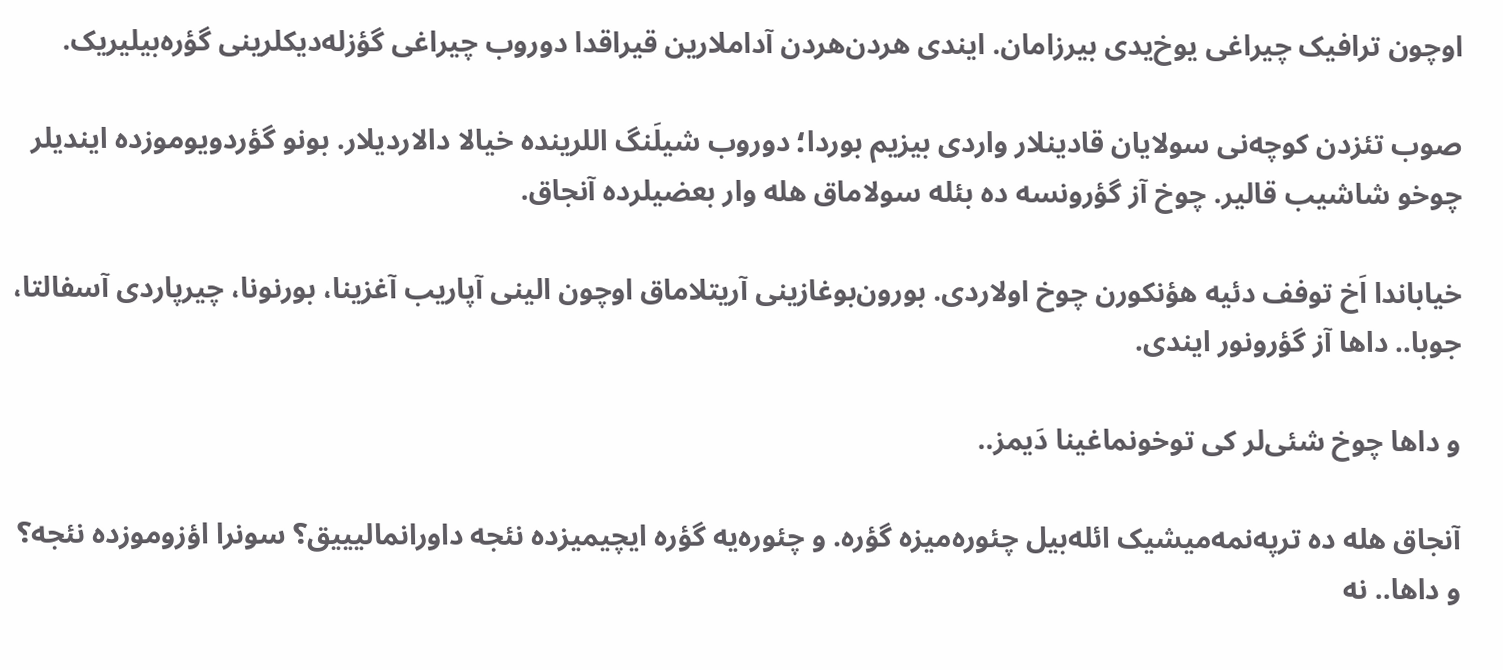اوچون ترافیک چیراغی یوخ‌یدی بیرزامان. ایندی هردن‌هردن آداملارین قیراقدا دوروب چیراغی گؤزله‌دیکلرینی گؤره‌بیلیریک.

صوب تئزدن کوچه‌نی سولایان قادینلار واردی بیزیم بوردا؛ دوروب شیلَنگ اللرینده خیالا دالاردیلار. بونو گؤردویوموزده ایندیلر چوخو شاشیب قالیر. چوخ آز گؤرونسه ده بئله سولاماق هله وار بعضیلرده آنجاق.

خیاباندا اَخ توفف دئیه هؤنکورن چوخ اولاردی. بورون‌بوغازینی آریتلاماق اوچون الینی آپاریب آغزینا، بورنونا، چیرپاردی آسفالتا، جوبا.. داها آز گؤرونور ایندی.

و داها چوخ شئی‌لر کی توخونماغینا دَیمز..

آنجاق هله ده ترپه‌نمه‌میشیک ائله‌بیل چئوره‌میزه گؤره. و چئوره‌یه گؤره ایچیمیزده نئجه داورانمالیییق؟ سونرا اؤزوموزده نئجه؟ و داها.. نه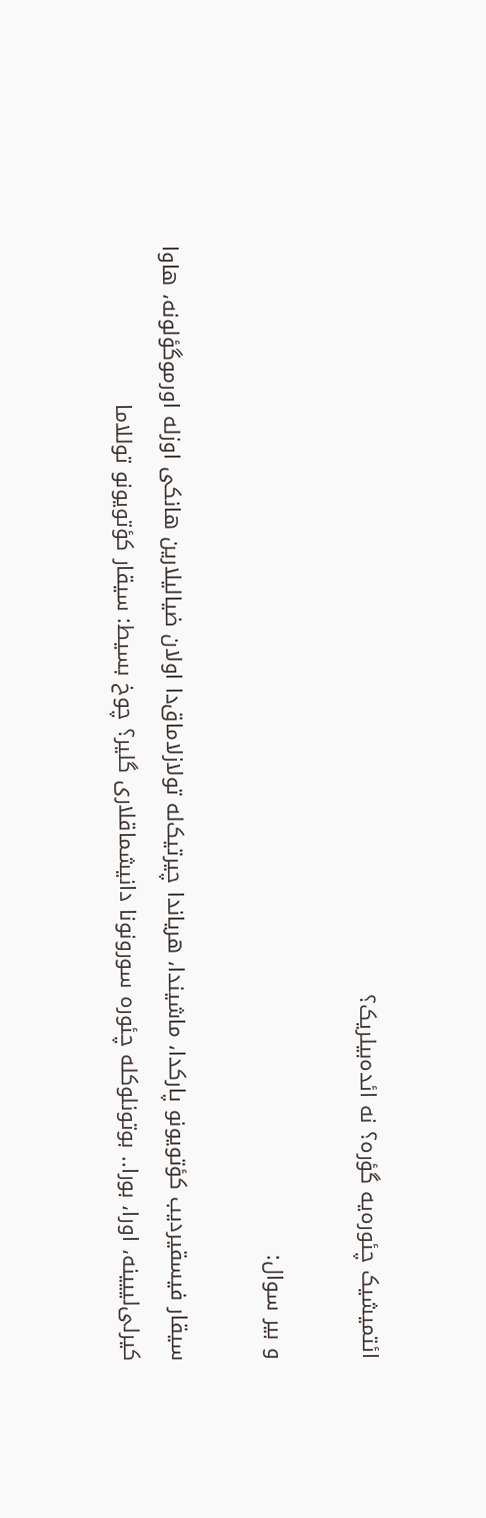ائتمیشیک چئوره‌یه گؤره؟ نه ائده‌بیلریک؟

و بیر سوال:

سیقار فیسقیردیب کؤتویونو پارکدا، ماشیندا، هریاندا چیرتیک‌له تولازلاماق‌دا اولان ضیالیلارین هانکی اوزله اورموگؤلونه، هاوا کیرلی‌لییینه، اورا، بورا.. بوتونلوکله چئوره سورونونا دانیشماقلاری گلیر؟ چوخ بسیط: سیقار کؤتویونو توللاما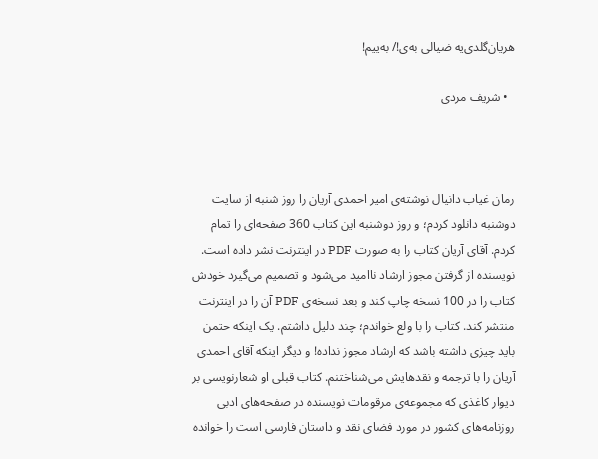هریان‌گلدی‌یه ضیالی به‌ی!/ به‌ییم!

  • شریف مردی



رمان غیاب دانیال نوشته‌ی امیر احمدی آریان را روز شنبه از سایت دوشنبه دانلود کردم؛ و روز دوشنبه این کتاب 360 صفحه‌ای را تمام کردم. آقای آریان کتاب را به صورت PDF در اینترنت نشر داده است. نویسنده از گرفتن مجوز ارشاد ناامید می‌شود و تصمیم می‌گیرد خودش کتاب را در 100 نسخه چاپ کند و بعد نسخه‌ی PDF آن را در اینترنت منتشر کند. کتاب را با ولع خواندم؛ چند دلیل داشتم. یک اینکه حتمن باید چیزی داشته باشد که ارشاد مجوز نداده! و دیگر اینکه آقای احمدی آریان را با ترجمه و نقدهایش می‌شناختنم. کتاب قبلی او شعارنویسی بر دیوار کاغذی که مجموعه‌ی مرقومات نویسنده در صفحه‌های ادبی روزنامه‌های کشور در مورد فضای نقد و داستان فارسی است را خوانده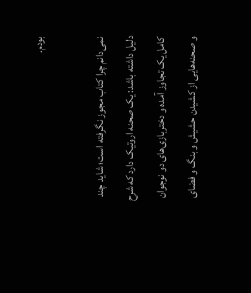بودم.

نمی‌دانم چرا کتاب مجوز نگرفته است؛ شاید چند دلیل داشته باشد: یک صحنه اروتیک دارد که شرح کامل یک تجاوز آمده و دختربازی‌های دو نوجوان و صحنه‌هایی از کشیدن حشیش و بنگ و فضای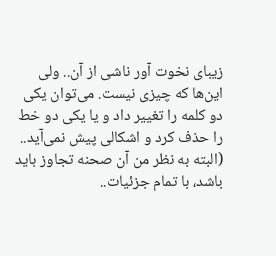زیبای نخوت آور ناشی از آن.. ولی این‌ها که چیزی نیست. می‌توان یکی دو کلمه را تغییر داد و یا یکی دو خط را حذف کرد و اشکالی پیش نمی‌آید.. (البته به نظر من آن صحنه تجاوز باید باشد، با تمام جزئیات..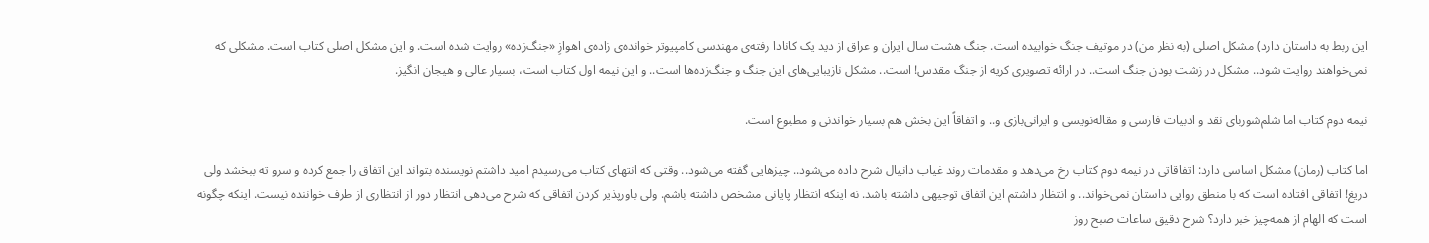این ربط به داستان دارد) مشکل اصلی (به نظر من) در موتیف جنگ خوابیده است. جنگ هشت سال ایران و عراق از دید یک کانادا رفته‌ی مهندسی کامپیوتر خوانده‌ی زاده‌ی اهوازِ «جنگ‌زده» روایت شده است. و این مشکل اصلی کتاب است. مشکلی که نمی‌خواهند روایت شود.. مشکل در زشت بودن جنگ است.. در ارائه تصویری کریه از جنگ مقدس! است.. مشکل نازیبایی‌های این جنگ و جنگ‌زده‌ها است.. و این نیمه اول کتاب است، بسیار عالی و هیجان انگیز.

نیمه دوم کتاب اما شلم‌شوربای نقد و ادبیات فارسی و مقاله‌نویسی و ایرانی‌بازی و.. و اتفاقاً این بخش هم بسیار خواندنی و مطبوع است.

اما کتاب (رمان) مشکل اساسی دارد: اتفاقاتی در نیمه دوم کتاب رخ می‌دهد و مقدمات روند غیاب دانیال شرح داده می‌شود.. چیزهایی گفته می‌شود.. وقتی که انتهای کتاب می‌رسیدم امید داشتم نویسنده بتواند این اتفاق را جمع کرده و سرو ته ببخشد ولی دریغ! اتفاقی افتاده است که با منطق روایی داستان نمی‌خواند.. و انتظار داشتم این اتفاق توجیهی داشته باشد. نه اینکه انتظار پایانی مشخص داشته باشم. ولی باورپذیر کردن اتفاقی که شرح می‌دهی انتظار دور از انتظاری از طرف خواننده نیست. اینکه چگونه است که الهام از همه‌چیز خبر دارد؟ شرح دقیق ساعات صبح روز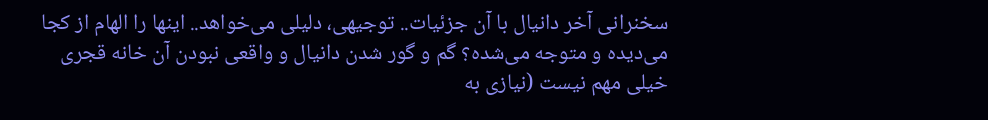سخنرانی آخر دانیال با آن جزئیات.. توجیهی، دلیلی می‌خواهد.. اینها را الهام از کجا می‌دیده و متوجه می‌شده؟ گم و گور شدن دانیال و واقعی نبودن آن خانه قجری خیلی مهم نیست (نیازی به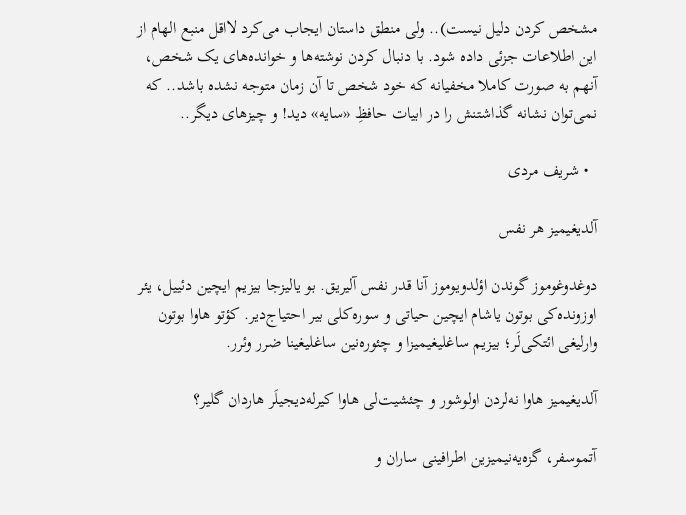مشخص کردن دلیل نیست).. ولی منطق داستان ایجاب می‌کرد لااقل منبع الهام از این اطلاعات جزئی داده شود. با دنبال کردن نوشته‌ها و خوانده‌های یک شخص، آنهم به صورت کاملا مخفیانه که خود شخص تا آن زمان متوجه نشده باشد.. که نمی‌توان نشانه گذاشتنش را در ابیات حافظِ «سایه» دید! و چیزهای دیگر..

  • شریف مردی

آلدیغیمیز هر نفس

دوغدوغوموز گوندن اؤلدویوموز آنا قدر نفس آلیریق. بو یالیزجا بیزیم ایچین دئییل، یئر اوزونده‌کی بوتون یاشام ایچین حیاتی و سوره‌کلی بیر احتیاج‌دیر. کؤتو هاوا بوتون وارلیغی ائتکی‌لَر؛ بیزیم ساغلیغیمیزا و چئوره‌نین ساغلیغینا ضرر وئرر.

آلدیغیمیز هاوا نه‌لردن اولوشور و چئشیت‌لی هاوا کیرله‌دیجیلَر هاردان گلیر؟

آتموسفر، گزه‌یه‌نیمیزین اطرافینی ساران و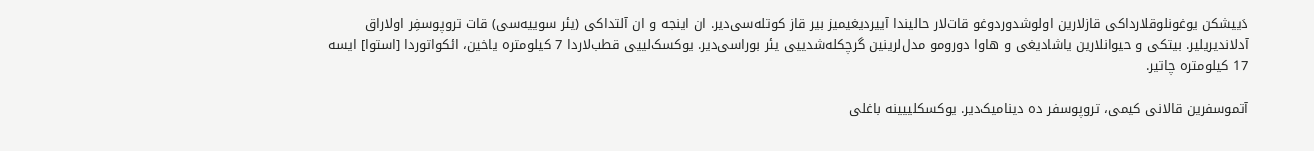دَییشکن یوغونلوقلارداکی قازلارین اولوشدوردوغو قات‌لار حالیندا آییردیغیمیز بیر قاز کوتله‌سی‌دیر. ان اینجه و ان آلتداکی (یئر سوییه‌سی) قات تروپوسفِر اولاراق آدلاندیریلیر. بیتکی و حیوانلارین یاشادیغی و هاوا دورومو مدل‌لرینین گرچکله‌شدییی یئر بوراسی‌دیر. یوکسک‌لییی قطب‌لاردا 7 کیلومتره یاخین، ائکواتوردا [استوا] ایسه 17 کیلومتره چاتیر.

آتموسفرین قالانی کیمی، تروپوسفر ده دینامیک‌دیر. یوکسکلییینه باغلی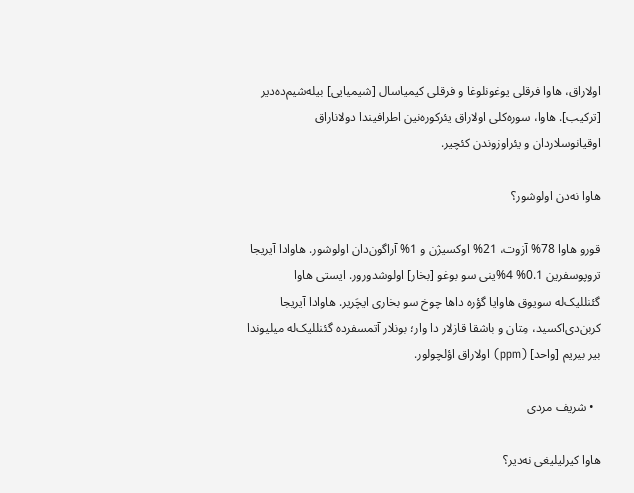اولاراق، هاوا فرقلی یوغونلوغا و فرقلی کیمیاسال [شیمیایی] بیله‌شیم‌ده‌دیر [ترکیب]. هاوا، سوره‌کلی اولاراق یئرکوره‌نین اطرافیندا دولاناراق اوقیانوسلاردان و یئراوزوندن کئچیر.

هاوا نه‌دن اولوشور؟

قورو هاوا 78% آزوت، 21% اوکسیژن و 1% آراگون‌دان اولوشور. هاوادا آیریجا تروپوسفرین 0.1% 4%ینی سو بوغو [بخار] اولوشدورور. ایستی هاوا گئنللیک‌له سویوق هاوایا گؤره داها چوخ سو بخاری ایچَریر. هاوادا آیریجا کربن‌دی‌اکسید، مِتان و باشقا قازلار دا وار؛ بونلار آتمسفرده گئنللیک‌له میلیوندا بیر بیریم [واحد] (ppm) اولاراق اؤلچولور.

  • شریف مردی

هاوا کیرلیلیغی نه‌دیر؟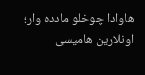هاوادا چوخلو مادده وار؛ اونلارین هامیسی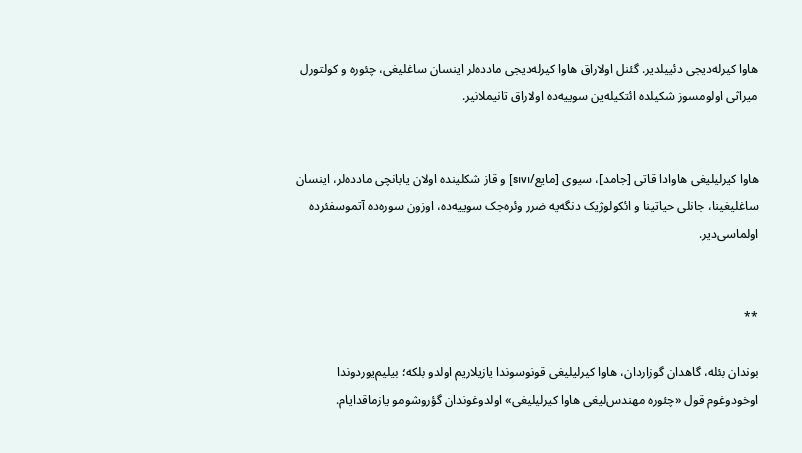هاوا کیرله‌دیجی دئییلدیر. گئنل اولاراق هاوا کیرله‌دیجی مادده‌لر اینسان ساغلیغی، چئوره و کولتورل میراثی اولومسوز شکیلده ائتکیله‌ین سوییه‌ده اولاراق تانیملانیر.


هاوا کیرلیلیغی هاوادا قاتی [جامد]، سیوی [مایع/sıvı] و قاز شکلینده اولان یابانچی مادده‌لر، اینسان ساغلیغینا، جانلی حیاتینا و ائکولوژیک دنگه‌یه ضرر وئره‌جک سوییه‌ده، اوزون سوره‌ده آتموسفئرده اولماسی‌دیر.


**

بوندان بئله، گاهدان گوزاردان، هاوا کیرلیلیغی قونوسوندا یازیلاریم اولدو بلکه؛ بیلیم‌یوردوندا اوخودوغوم قول «چئوره مهندس‌لیغی هاوا کیرلیلیغی» اولدوغوندان گؤروشومو یازماقدایام.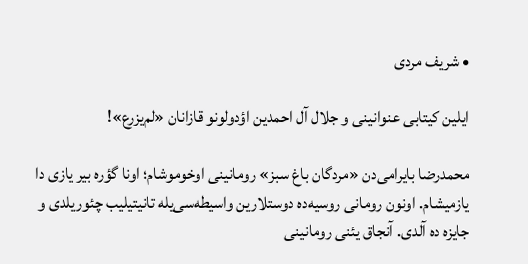• شریف مردی

ایلین کیتابی عنوانینی و جلال آل احمدین اؤدولونو قازانان «لم‌یزرع»!

محمدرضا بایرامی‌دن «مردگان باغ سبز» رومانینی اوخوموشام؛ اونا گؤره بیر یازی دا یازمیشام. اونون رومانی روسیه‌ده دوستلارین واسیطه‌سی‌یله تانیتیلیب چئوریلدی و جایزه ده آلدی. آنجاق یئنی رومانینی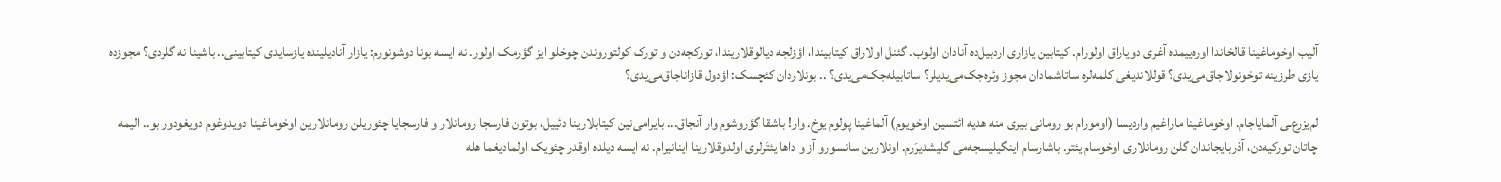آلیب اوخوماغینا قالخاندا اوره‌ییمده آغری دویاراق اولورام. کیتابین یازاری اردبیل‌ده آنادان اولوب. گئنل اولاراق کیتابیندا، اؤزلجه دیالوقلاریندا، تورکجه‌دن و تورک کولتوروندن چوخلو ایز گؤرمک اولور. نه ایسه بونا دوشونورم: یازار آنادیلینده یازسایدی کیتابینی.. باشینا نه گلردی؟ مجوزده یازی طرزینه توخونولاجاق‌می‌یدی؟ قوللاندیغی کلمه‌لره ساتاشمادان مجوز وئره‌جک‌می‌یدیلر؟ ساتابیله‌جک‌می‌یدی؟ .. بونلاردان کئچسک: اؤدول قازاناجاق‌می‌یدی؟

لم‌یزرع‌ـی آلمایاجام. اوخوماغینا ماراغیم واردیسا (اومورام بو رومانی بیری منه هدیه ائتسین اوخویوم) آلماغینا پولوم یوخ. وار! باشقا گؤروشوم وار آنجاق... بایرامی‌نین کیتابلارینا دئییل، بوتون فارسجا رومانلار و فارسجایا چئوریلن رومانلارین اوخوماغینا دویدوغوم دویغودور بو.. الیمه چاتان تورکیه‌دن، آذربایجاندان گلن رومانلاری اوخوسام یئتر. باشارسام اینگیلیسجه‌می گلیشدیرَرم. اونلارین سانسورو آز و داها یئتَرلری اولدوقلارینا اینانیرام. نه ایسه دیلده اوقدر چئویک اولمادیغما هله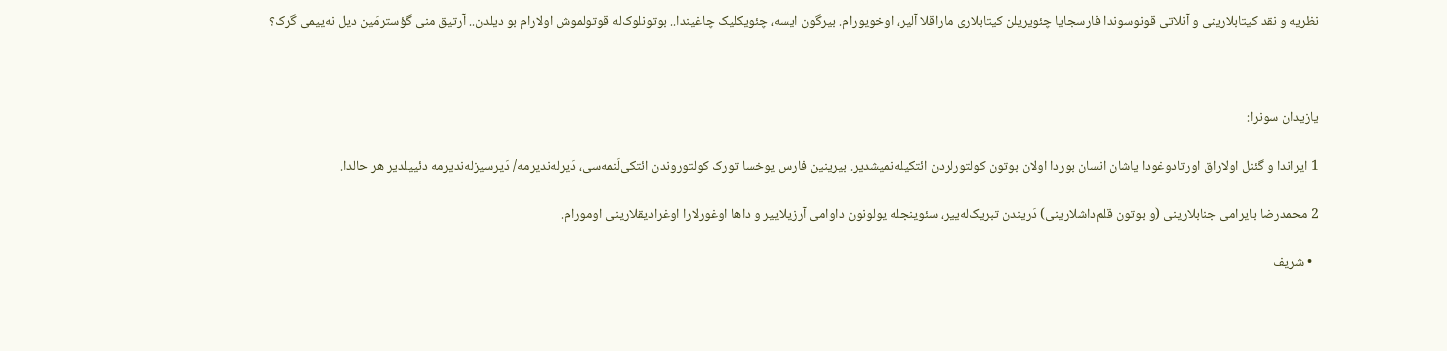نظریه و نقد کیتابلارینی و آنلاتی قونوسوندا فارسجایا چئویریلن کیتابلاری ماراقلا آلیر، اوخویورام. بیرگون ایسه، چئویکلیک چاغیندا.. بوتونلوک‌له قوتولموش اولارام بو دیلدن.. آرتیق منی گؤسترمَین دیل نه‌ییمی گرک؟



یازیدان سونرا:

1 ایراندا و گئنل اولاراق اورتادوغودا یاشان انسان بوردا اولان بوتون کولتورلردن ائتکیله‌نمیشدیر. بیرینین فارس یوخسا تورک کولتوروندن ائتکی‌لَنمه‌سی، دَیرله‌ندیرمه/ دَیرسیزله‌ندیرمه دئییلدیر هر حالدا.

2 محمدرضا بایرامی جنابلارینی (و بوتون قلم‌داشلارینی) دَریندن تبریک‌له‌ییر، سئوینجله یولونون داوامی آرزیلاییر و داها اوغورلارا اوغرادیقلارینی اومورام.

  • شریف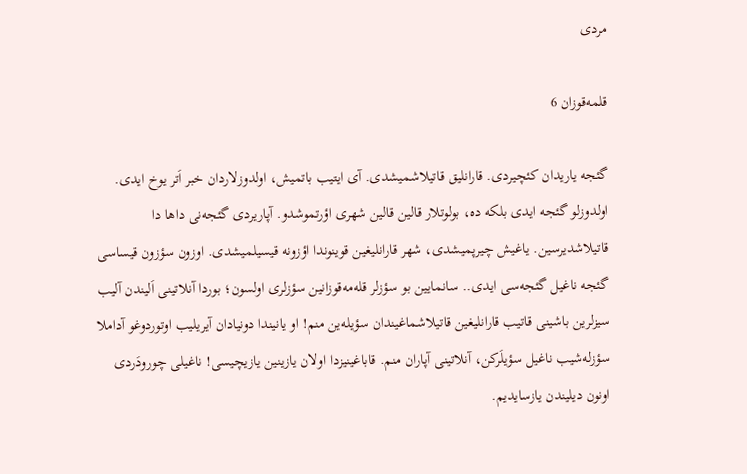مردی

قلمه‌قوزان 6

گئجه یاریدان کئچیردی. قارانلیق قاتیلاشمیشدی. آی ایتیب باتمیش، اولدوزلاردان خبر اَتر یوخ ایدی. اولدوزلو گئجه ایدی بلکه ده، بولوتلار قالین قالین شهری اؤرتموشدو. آپاریردی گئجه‌نی داها دا قاتیلاشدیرسین. یاغیش چیرپمیشدی، شهر قارانلیغین قوینوندا اؤزونه قیسیلمیشدی. اوزون سؤزون قیساسی گئجه ناغیل گئجه‌سی ایدی.. سانمایین بو سؤزلر قله‌مه‌قوزانین سؤزلری اولسون؛ بوردا آنلاتینی اَلیندن آلیب سیزلرین باشینی قاتیب قارانلیغین قاتیلاشماغیندان سؤیله‌ین منم! او یانیندا دونیادان آیریلیب اوتوردوغو آداملا سؤزله‌شیب ناغیل سؤیلَرکن، آنلاتینی آپاران منم. قاباغینیزدا اولان یازینین یازیچیسی! ناغیلی چورودَردی اونون دیلیندن یازسایدیم.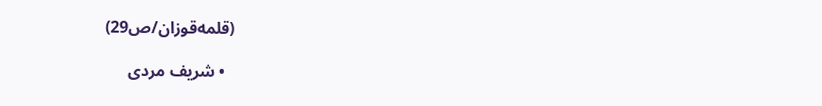(قلمه‌قوزان/ص29)

  • شریف مردی